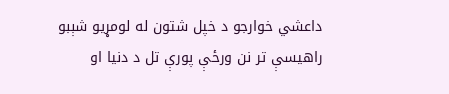داعشي خوارجو د خپل شتون له لومړیو شېبو راهیسې تر نن ورځې پورې تل د دنیا او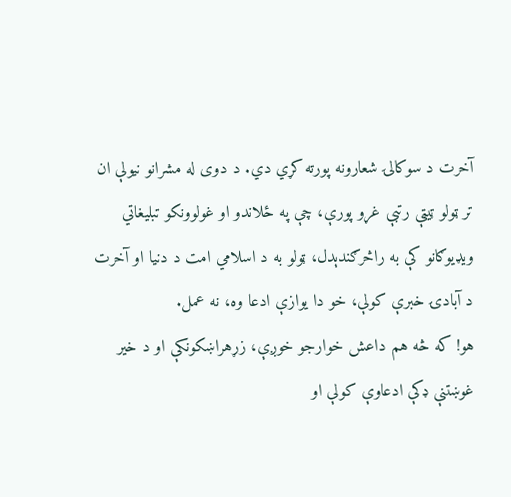آخرت د سوکالۍ شعارونه پورته کړي دي. د دوی له مشرانو نیولې ان تر ټولو ټیټې رتبې غړو پورې، چې په ځلاندو او غولوونکو تبلیغاتي ویډیوګانو کې به راڅرګندېدل، ټولو به د اسلامي امت د دنیا او آخرت د آبادۍ خبرې کولې، خو دا یوازې ادعا وه، نه عمل.
هو! که څه هم داعش خوارجو خوږې، زړهراښکونکې او د خیر غوښتنې ډکې ادعاوې کولې او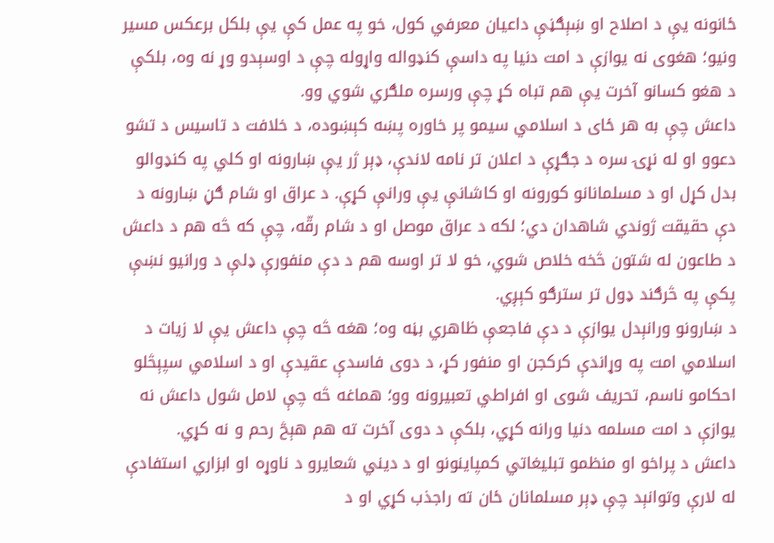ځانونه یې د اصلاح او ښېګڼې داعیان معرفي کول، خو په عمل کې یې بلکل برعکس مسیر ونیو؛ هغوی نه یوازې د امت دنیا په داسې کنډواله واړوله چې د اوسېدو وړ نه وه، بلکې د هغو کسانو آخرت یې هم تباه کړ چې ورسره ملګري شوي وو.
داعش چې به هر ځای د اسلامي سیمو پر خاوره پښه کېښوده، د خلافت د تاسیس د تشو دعوو او له نړۍ سره د جګړې د اعلان تر نامه لاندې، ډېر ژر یې ښارونه او کلي په کنډوالو بدل کړل او د مسلمانانو کورونه او کاشانې یې ورانې کړې. د عراق او شام ګڼ ښارونه د دې حقیقت ژوندي شاهدان دي؛ لکه د عراق موصل او د شام رقّه، چې که څه هم د داعش د طاعون له شتون څخه خلاص شوي، خو لا تر اوسه هم د دې منفورې ډلې د ورانیو نښې پکې په څرګند ډول تر سترګو کېږي.
د ښارونو ورانېدل یوازې د دې فاجعې ظاهري بڼه وه؛ هغه څه چې داعش یې لا زیات د اسلامي امت په وړاندې کرکجن او منفور کړ، د دوی فاسدې عقیدې او د اسلامي سپېڅلو احکامو ناسم، تحریف شوی او افراطي تعبیرونه وو؛ هماغه څه چې لامل شول داعش نه یوازې د امت مسلمه دنیا ورانه کړي، بلکې د دوی آخرت ته هم هېڅ رحم و نه کړي.
داعش د پراخو او منظمو تبلیغاتي کمپاینونو او د دیني شعایرو د ناوړه او ابزاري استفادې له لارې وتوانېد چې ډېر مسلمانان ځان ته راجذب کړي او د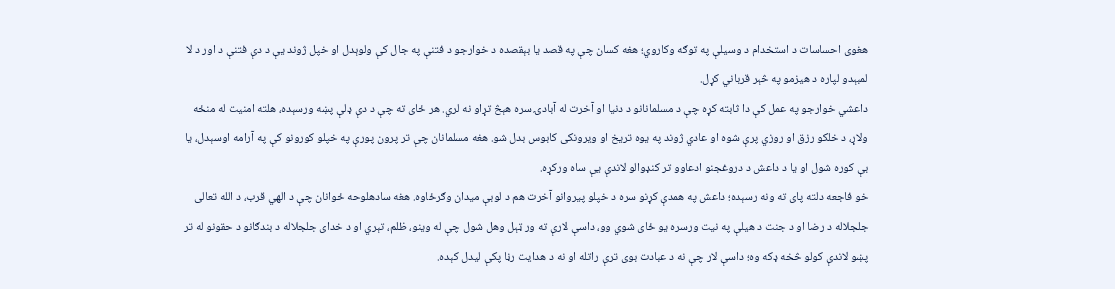هغوی احساسات د استخدام د وسیلې په توګه وکاروي؛ هغه کسان چې په قصد یا بېقصده د خوارجو د فتنې په جال کې ولوېدل او خپل ژوند یې د دې فتنې د اور د لا لمبېدو لپاره د هیزمو په څېر قرباني کړل.
داعشي خوارجو په عمل کې دا ثابته کړه چې د مسلمانانو د دنیا او آخرت له آبادۍ سره هېڅ تړاو نه لري. هر ځای ته چې د دې ډلې پښه ورسېده، هلته امنیت له منځه ولاړ، د خلکو رزق او روزي پرې شوه او عادي ژوند په یوه تریخ او ویرونکی کابوس بدل شو. هغه مسلمانان چې تر پرون پورې په خپلو کورونو کې په آرامه اوسېدل، یا بې کوره شول او یا د داعش د دروغجنو ادعاوو تر کنډوالو لاندې یې ساه ورکړه.
خو فاجعه دلته پای ته ونه رسېده؛ داعش په همدې کړنو سره د خپلو پیروانو آخرت هم د لوبې میدان وګرځاوه. هغه سادهلوحه ځوانان چې د الهي قرب، د الله تعالی جلجلاله د رضا او د جنت د هیلې په نیت ورسره یو ځای شوي وو، داسې لارې ته ور ټېل وهل شول چې له وینو، ظلم، تېري او د خدای جلجلاله د بندګانو د حقونو له تر پښو لاندې کولو څخه ډکه وه؛ داسې لار چې نه د عبادت بوی ترې راتله او نه د هدایت رڼا پکې لیدل کېده.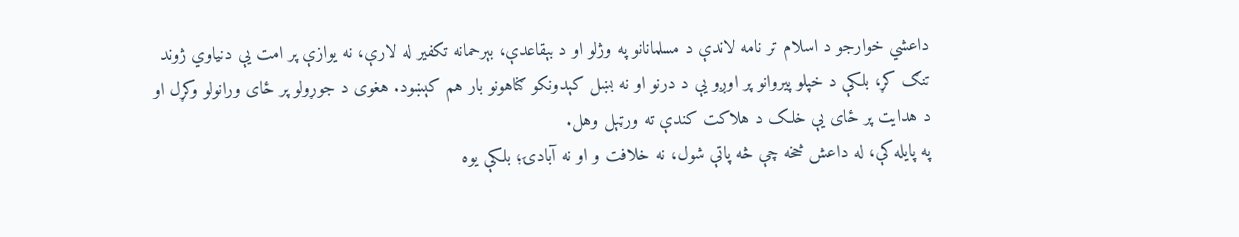داعشي خوارجو د اسلام تر نامه لاندې د مسلمانانو په وژلو او د بېقاعدې، بېرحمانه تکفیر له لارې، نه یوازې پر امت یې دنياوي ژوند تنګ کړ، بلکې د خپلو پیروانو پر اوږو یې د درنو او نه بښل کېدونکو ګناهونو بار هم کېښود. هغوی د جوړولو پر ځای ورانولو وکړل او د هدایت پر ځای یې خلک د هلاکت کندې ته ورټېل وهل.
په پایله کې، له داعش څخه چې څه پاتې شول، نه خلافت و او نه آبادۍ؛ بلکې یوه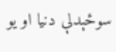سوځېدلې دنیا او یو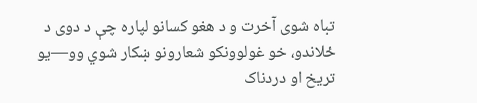تباه شوی آخرت و د هغو کسانو لپاره چې د دوی د ځلاندو، خو غولوونکو شعارونو ښکار شوي وو—یو تریخ او دردناک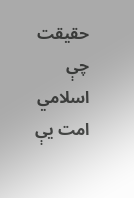حقیقت چې اسلامي امت یې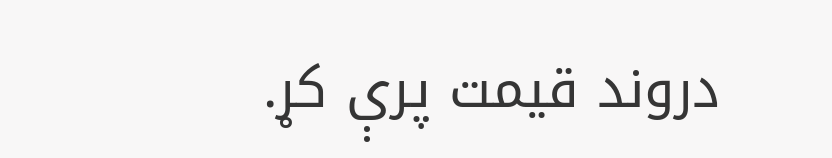دروند قیمت پرې کړ.